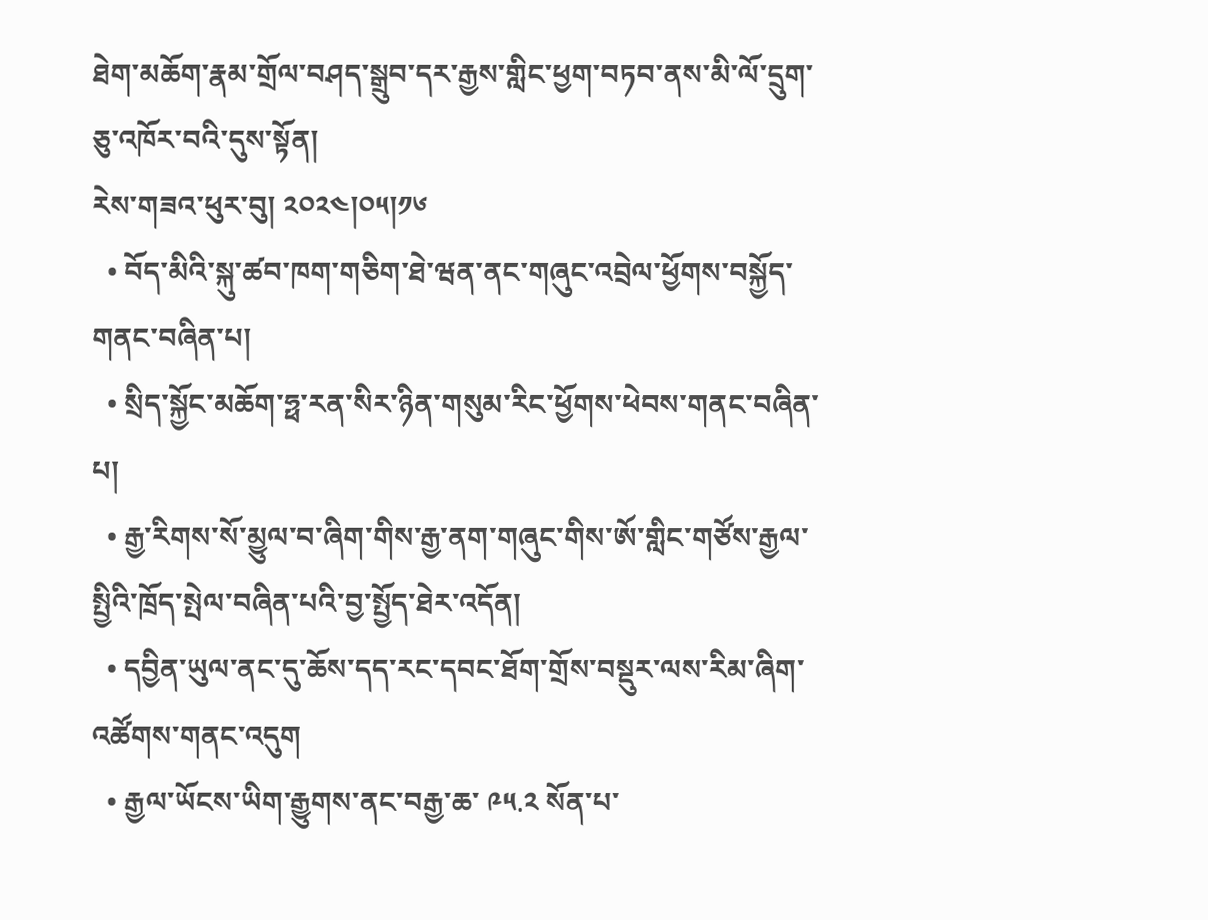ཐེག་མཆོག་རྣམ་གྲོལ་བཤད་སྒྲུབ་དར་རྒྱས་གླིང་ཕྱག་བཏབ་ནས་མི་ལོ་དྲུག་ཅུ་འཁོར་བའི་དུས་སྟོན།
རེས་གཟའ་ཕུར་བུ། ༢༠༢༤།༠༥།༡༦
  • བོད་མིའི་སྐུ་ཚབ་ཁག་གཅིག་ཐེ་ཝན་ནང་གཞུང་འབྲེལ་ཕྱོགས་བསྐྱོད་གནང་བཞིན་པ།
  • སྲིད་སྐྱོང་མཆོག་ཧྥ་རན་སིར་ཉིན་གསུམ་རིང་ཕྱོགས་ཕེབས་གནང་བཞིན་པ།
  • རྒྱ་རིགས་སོ་མྱུལ་བ་ཞིག་གིས་རྒྱ་ནག་གཞུང་གིས་ཨོ་གླིང་གཙོས་རྒྱལ་སྤྱིའི་ཁྲོད་སྤེལ་བཞིན་པའི་བྱ་སྤྱོད་ཐེར་འདོན།
  • དབྱིན་ཡུལ་ནང་དུ་ཆོས་དད་རང་དབང་ཐོག་གྲོས་བསྡུར་ལས་རིམ་ཞིག་འཚོགས་གནང་འདུག
  • རྒྱལ་ཡོངས་ཡིག་རྒྱུགས་ནང་བརྒྱ་ཆ་ ༩༥.༢ སོན་པ་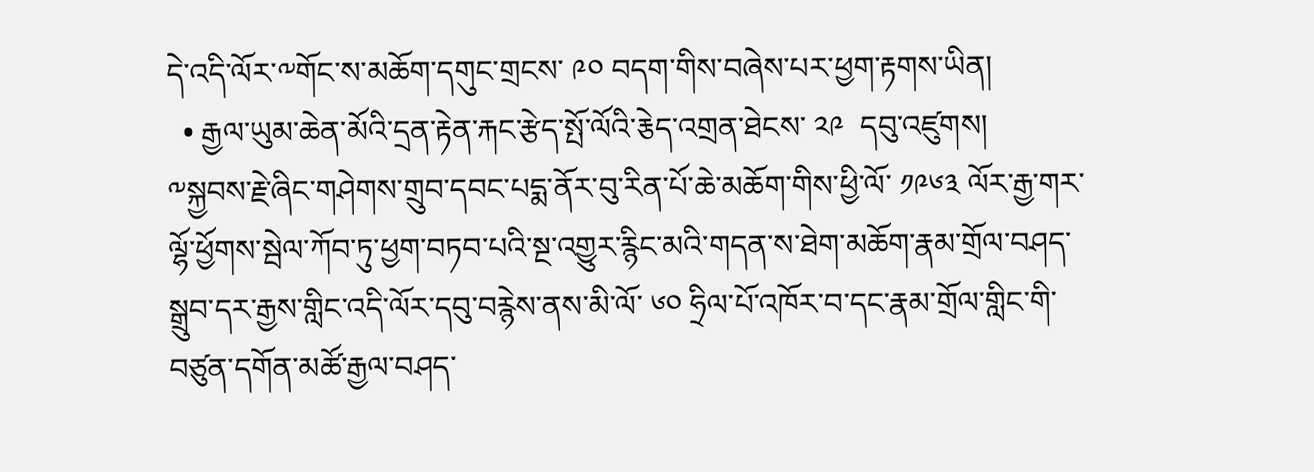དེ་འདི་ལོར་༸གོང་ས་མཆོག་དགུང་གྲངས་ ༩༠ བདག་གིས་བཞེས་པར་ཕྱག་རྟགས་ཡིན།
  • རྒྱལ་ཡུམ་ཆེན་མོའི་དྲན་རྟེན་རྐང་རྩེད་སྤོ་ལོའི་རྕེད་འགྲན་ཐེངས་ ༢༩  དབུ་འཛུགས།
༸སྐྱབས་རྗེ་ཞིང་གཤེགས་གྲུབ་དབང་པདྨ་ནོར་བུ་རིན་པོ་ཆེ་མཆོག་གིས་ཕྱི་ལོ་ ༡༩༦༣ ལོར་རྒྱ་གར་ལྷོ་ཕྱོགས་སྦེལ་ཀོབ་ཏུ་ཕྱག་བཏབ་པའི་སྔ་འགྱུར་རྙིང་མའི་གདན་ས་ཐེག་མཆོག་རྣམ་གྲོལ་བཤད་སྒྲུབ་དར་རྒྱས་གླིང་འདི་ལོར་དབུ་བརྙེས་ནས་མི་ལོ་ ༦༠ ཧྲིལ་པོ་འཁོར་བ་དང་རྣམ་གྲོལ་གླིང་གི་བཙུན་དགོན་མཚོ་རྒྱལ་བཤད་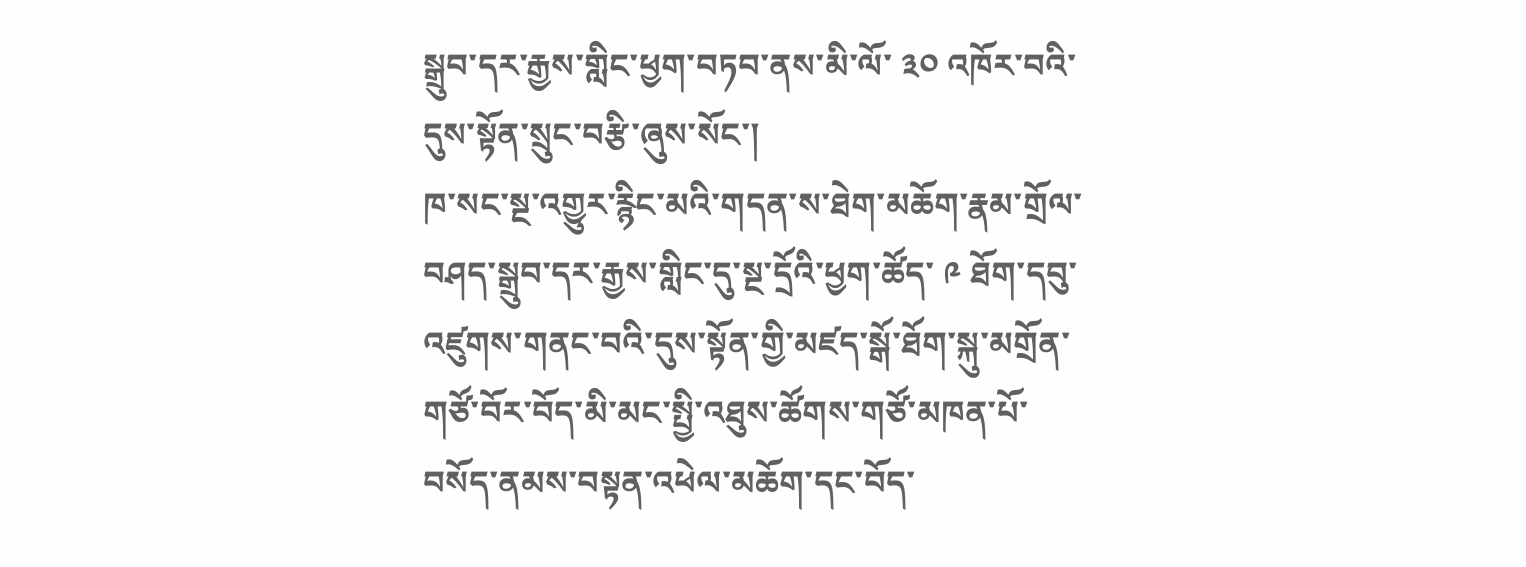སྒྲུབ་དར་རྒྱས་གླིང་ཕྱག་བཏབ་ནས་མི་ལོ་ ༣༠ འཁོར་བའི་དུས་སྟོན་སྲུང་བརྩི་ཞུས་སོང་།
ཁ་སང་སྔ་འགྱུར་རྙིང་མའི་གདན་ས་ཐེག་མཆོག་རྣམ་གྲོལ་བཤད་སྒྲུབ་དར་རྒྱས་གླིང་དུ་སྔ་དྲོའི་ཕྱག་ཚོད་ ༩ ཐོག་དབུ་འཛུགས་གནང་བའི་དུས་སྟོན་གྱི་མཛད་སྒོ་ཐོག་སྐུ་མགྲོན་གཙོ་བོར་བོད་མི་མང་སྤྱི་འཐུས་ཚོགས་གཙོ་མཁན་པོ་བསོད་ནམས་བསྟན་འཕེལ་མཆོག་དང་བོད་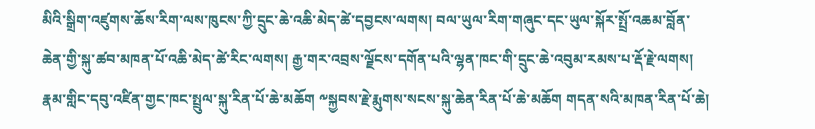མིའི་སྒྲིག་འཛུགས་ཆོས་རིག་ལས་ཁུངས་ཀྱི་དྲུང་ཆེ་འཆི་མེད་ཚེ་དབྱངས་ལགས། བལ་ཡུལ་རིག་གཞུང་དང་ཡུལ་སྐོར་སྤྲོ་འཆམ་བློན་ཆེན་གྱི་སྐུ་ཚབ་མཁན་པོ་འཆི་མེད་ཚེ་རིང་ལགས། རྒྱ་གར་འབྲས་ལྗོངས་དགོན་པའི་ལྷན་ཁང་གི་དྲུང་ཆེ་འབུམ་རམས་པ་རྡོ་རྗེ་ལགས། རྣམ་གླིང་དབུ་འཛིན་གྱང་ཁང་སྤྲུལ་སྐུ་རིན་པོ་ཆེ་མཆོག ༸སྐྱབས་རྗེ་རྨུགས་སངས་སྐུ་ཆེན་རིན་པོ་ཆེ་མཆོག གདན་སའི་མཁན་རིན་པོ་ཆེ།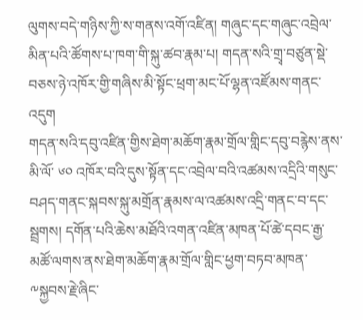ལུགས་བདེ་གཉིས་ཀྱི་ས་གནས་འགོ་འཛིན། གཞུང་དང་གཞུང་འབྲེལ་མིན་པའི་ཚོགས་པ་ཁག་གི་སྐུ་ཚབ་རྣམ་པ། གདན་སའི་གྲྭ་བཙུན་སྡེ་བཅས་ཉེ་འཁོར་གྱི་གཞིས་མི་སྟོང་ཕྲག་མང་པོ་ལྷན་འཛོམས་གནང་འདུག
གདན་སའི་དབུ་འཛིན་གྱིས་ཐེག་མཆོག་རྣམ་གྲོལ་གླིང་དབུ་བརྙེས་ནས་མི་ལོ་ ༦༠ འཁོར་བའི་དུས་སྟོན་དང་འབྲེལ་བའི་འཚམས་འདྲིའི་གསུང་བཤད་གནང་སྐབས་སྐུ་མགྲོན་རྣམས་ལ་འཚམས་འདྲི་གནང་བ་དང་སྦྲགས། དགོན་པའི་ཆེས་མཐོའི་འགན་འཛིན་མཁན་པོ་ཚེ་དབང་རྒྱ་མཚོ་ལགས་ནས་ཐེག་མཆོག་རྣམ་གྲོལ་གླིང་ཕྱག་བཏབ་མཁན་༸སྐྱབས་རྗེ་ཞིང་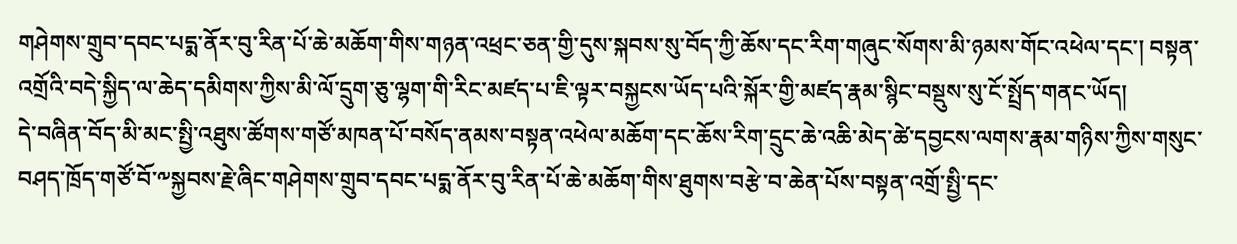གཤེགས་གྲུབ་དབང་པདྨ་ནོར་བུ་རིན་པོ་ཆེ་མཆོག་གིས་གཉན་འཕྲང་ཅན་གྱི་དུས་སྐབས་སུ་བོད་ཀྱི་ཆོས་དང་རིག་གཞུང་སོགས་མི་ཉམས་གོང་འཕེལ་དང་། བསྟན་འགྲོའི་བདེ་སྐྱིད་ལ་ཆེད་དམིགས་ཀྱིས་མི་ལོ་དྲུག་ཅུ་ལྷག་གི་རིང་མཛད་པ་ཇི་ལྟར་བསྐྱངས་ཡོད་པའི་སྐོར་གྱི་མཛད་རྣམ་སྙིང་བསྡུས་སུ་ངོ་སྤྲོད་གནང་ཡོད།
དེ་བཞིན་བོད་མི་མང་སྤྱི་འཐུས་ཚོགས་གཙོ་མཁན་པོ་བསོད་ནམས་བསྟན་འཕེལ་མཆོག་དང་ཆོས་རིག་དྲུང་ཆེ་འཆི་མེད་ཚེ་དབྱངས་ལགས་རྣམ་གཉིས་ཀྱིས་གསུང་བཤད་ཁྲོད་གཙོ་བོ་༸སྐྱབས་རྗེ་ཞིང་གཤེགས་གྲུབ་དབང་པདྨ་ནོར་བུ་རིན་པོ་ཆེ་མཆོག་གིས་ཐུགས་བརྩེ་བ་ཆེན་པོས་བསྟན་འགྲོ་སྤྱི་དང་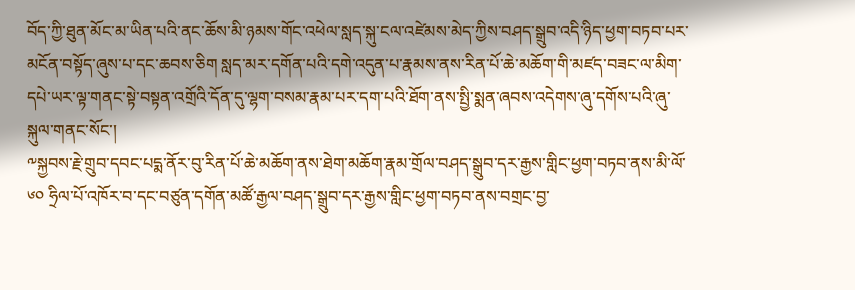བོད་ཀྱི་ཐུན་མོང་མ་ཡིན་པའི་ནང་ཆོས་མི་ཉམས་གོང་འཕེལ་སླད་སྐུ་ངལ་འཛེམས་མེད་ཀྱིས་བཤད་སྒྲུབ་འདི་ཉིད་ཕྱག་བཏབ་པར་མངོན་བསྟོད་ཞུས་པ་དང་ཆབས་ཅིག སླད་མར་དགོན་པའི་དགེ་འདུན་པ་རྣམས་ནས་རིན་པོ་ཆེ་མཆོག་གི་མཛད་བཟང་ལ་མིག་དཔེ་ཡར་ལྟ་གནང་སྟེ་བསྟན་འགྲོའི་དོན་དུ་ལྷག་བསམ་རྣམ་པར་དག་པའི་ཐོག་ནས་སྤྱི་སྨན་ཞབས་འདེགས་ཞུ་དགོས་པའི་ཞུ་སྐུལ་གནང་སོང་།
༸སྐྱབས་རྗེ་གྲུབ་དབང་པདྨ་ནོར་བུ་རིན་པོ་ཆེ་མཆོག་ནས་ཐེག་མཆོག་རྣམ་གྲོལ་བཤད་སྒྲུབ་དར་རྒྱས་གླིང་ཕྱག་བཏབ་ནས་མི་ལོ་ ༦༠ ཧྲིལ་པོ་འཁོར་བ་དང་བཙུན་དགོན་མཚོ་རྒྱལ་བཤད་སྒྲུབ་དར་རྒྱས་གླིང་ཕྱག་བཏབ་ནས་བགྲང་བྱ་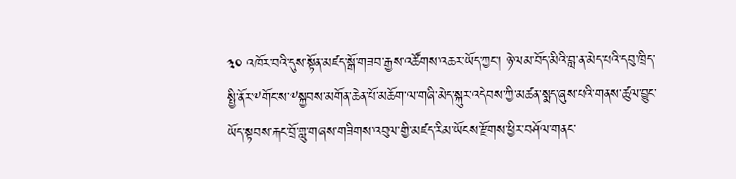༣༠ འཁོར་བའི་དུས་སྟོན་མཛད་སྒོ་གཟབ་རྒྱས་འཚོགས་འཆར་ཡོད་ཀྱང་། ཉེ་ལམ་བོད་མིའི་བླ་ན་མེད་པའི་དབུ་ཁྲིད་སྤྱི་ནོར་༸གོང་ས་༸སྐྱབས་མགོན་ཆེན་པོ་མཆོག་ལ་གཞི་མེད་སྐུར་འདེབས་ཀྱི་མཚན་སྨད་ཞུས་པའི་གནས་ཚུལ་བྱུང་ཡོད་སྟབས་རྐང་བྲོ་གླུ་གཞས་གཟིགས་འབུལ་གྱི་མཛད་རིམ་ཡོངས་རྫོགས་ཕྱིར་བཤོལ་གནང་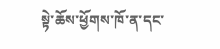སྟེ་ཆོས་ཕྱོགས་ཁོ་ན་དང་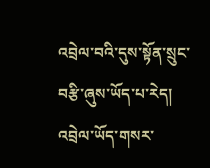འབྲེལ་བའི་དུས་སྟོན་སྲུང་བརྩི་ཞུས་ཡོད་པ་རེད།
འབྲེལ་ཡོད་གསར་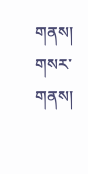གནས།
གསར་གནས།